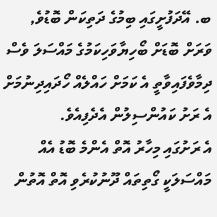ބ. އޭދަފުށީގައި ބިމުގެ ދަތިކަން ބޮޑުވެ, ވަރަށް ބޮޑަށް ބޯހިޔާވަހިކަމުގެ މައްސަލަ ވެސް ދިމާވެފައިވާތީ އެ ކަމަށް ހައްލެއް ހޯދައިދިނުމަށް އެ ރަށު ކައުންސިލުން އެދެފިއެވެ.
އެ ރަށުގައި މިހާރު އޮތް އެންމެ ބޮޑު އެއް މައްސަލަކީ ގޯތިތައް ދޫނުކުރެވި އޮތް އޮތުން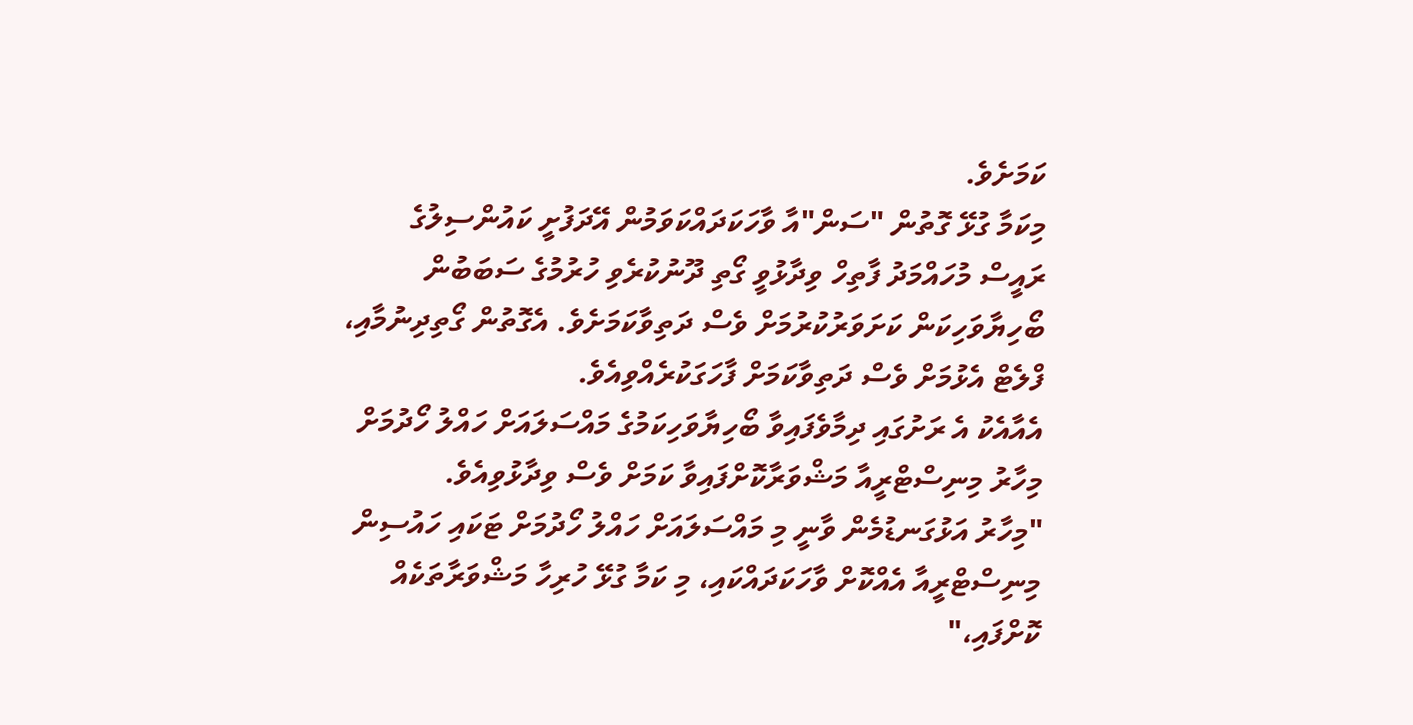ކަމަށެވެ.
މިކަމާ ގުޅޭ ގޮތުން "ސަން"އާ ވާހަކަދައްކަވަމުން އޭދަފުށީ ކައުންސިލުގެ ރައީސް މުހައްމަދު ފާތިހް ވިދާޅުވީ ގޯތި ދޫނުކުރެވި ހުރުމުގެ ސަބަބުން ބޯހިޔާވަހިކަން ކަށަވަރުކުރުމަށް ވެސް ދަތިވާކަމަށެވެ. އެގޮތުން ގޯތިދިނުމާއި، ފްލެޓް އެޅުމަށް ވެސް ދަތިވާކަމަށް ފާހަގަކުރެއްވިއެވެ.
އެއާއެކު އެ ރަށުގައި ދިމާވެފައިވާ ބޯހިޔާވަހިކަމުގެ މައްސަލައަށް ހައްލު ހޯދުމަށް މިހާރު މިނިސްޓްރީއާ މަޝްވަރާކޮށްފައިވާ ކަމަށް ވެސް ވިދާޅުވިއެވެ.
"މިހާރު އަޅުގަނޑުމެން ވާނީ މި މައްސަލައަށް ހައްލު ހޯދުމަށް ޓަކައި ހައުސިން މިނިސްޓްރީއާ އެއްކޮށް ވާހަކަދައްކައި، މި ކަމާ ގުޅޭ ހުރިހާ މަޝްވަރާތަކެއް ކޮށްފައި،"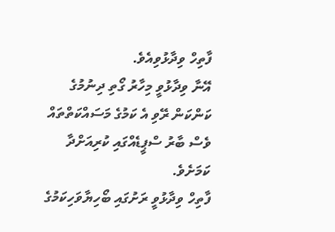ފާތިހް ވިދާޅުވިއެވެ.
އޭނާ ވިދާޅުވީ މިހާރު ގޯތި ދިނުމުގެ ކަންކަން ރޭވި އެ ކަމުގެ މަސައްކަތްތައް ވެސް ބާރު ސްޕީޑެއްގައި ކުރިއަށްދާ ކަމަށެވެ.
ފާތިހް ވިދާޅުވީ ރަށުގައި ބޯހިޔާވަހިކަމުގެ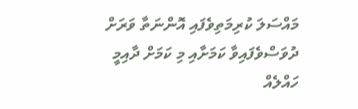މައްސަލަ ކުރިމަތިވެފައި އޮންނަތާ ވަރަށް ދުވަސްވެފައިވާ ކަމަށާއި މި ކަމަށް ދާއިމީ ހައްލެއް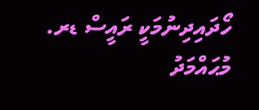ހޯދައިދިނުމަކީ ރައީސް ޑރ. މުޙައްމަދު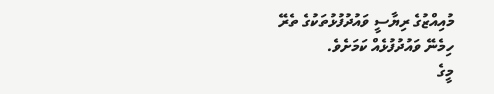މުއިއްޒުގެ ރިޔާސީ ވައުދުފުޅުތަކުގެ ތެރޭ ހިމެނޭ ވައުދުފުޅެއް ކަމަށެވެ.
މީގެ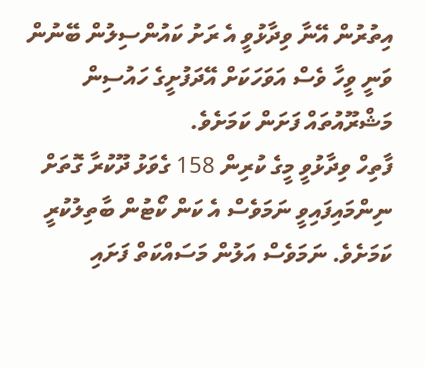އިތުރުން އޭނާ ވިދާޅުވީ އެ ރަށު ކައުންސިލުން ބޭނުން ވަނީ ވީހާ ވެސް އަވަހަކަށް އޭދަފުށީގެ ހައުސިން މަޝްރޫއުތައް ފަށަން ކަމަށެވެ.
ފާތިހް ވިދާޅުވީ މީގެ ކުރިން 158 ގެވަޅު ދޫކުރާ ގޮތަށް ނިންމައިފައިވީ ނަމަވެސް އެ ކަން ކޯޓުން ބާތިލުކުރީ ކަމަށެވެ. ނަމަވެސް އަލުން މަސައްކަތް ފަށައި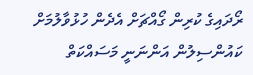ރޯދައިގެ ކުރިން ގޯއްޗަށް އެދެން ހުޅުވާލުމަށް ކައުންސިލުން އަންނަނީ މަސައްކަތް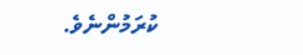ކުރަމުންނެވެ.